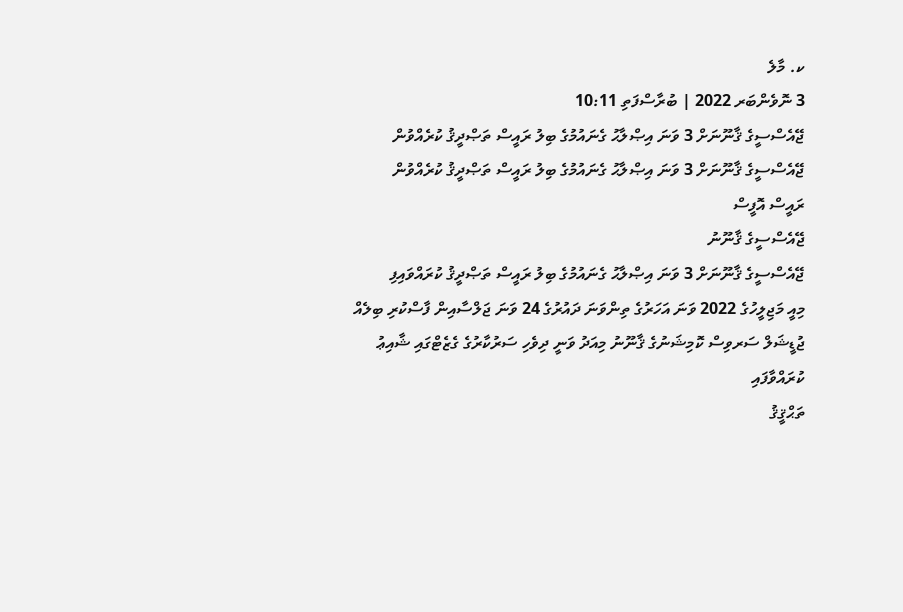ކ. މާލެ
3 ނޮވެންބަރ 2022 | ބުރާސްފަތި 10:11
ޖޭއެސްސީގެ ޤާނޫނަށް 3 ވަނަ އިޞްލާޙު ގެނައުމުގެ ބިލު ރައީސް ތަޞްދީޤު ކުރެއްވުން
ޖޭއެސްސީގެ ޤާނޫނަށް 3 ވަނަ އިޞްލާޙު ގެނައުމުގެ ބިލު ރައީސް ތަޞްދީޤު ކުރެއްވުން
ރައީސް އޮފީސް
ޖޭއެސްސީގެ ޤާނޫނު
ޖޭއެސްސީގެ ޤާނޫނަށް 3 ވަނަ އިޞްލާޙު ގެނައުމުގެ ބިލު ރައީސް ތަޞްދީޤު ކުރައްވައިފި
މިއީ މަޖިލީހުގެ 2022 ވަނަ އަހަރުގެ ތިންވަނަ ދައުރުގެ 24 ވަނަ ޖަލްސާއިން ފާސްކުރި ބިލެއް
ޖުޑީޝަލް ސަރވިސް ކޮމިޝަނުގެ ޤާނޫނު މިއަދު ވަނީ ދިވެހި ސަރުކާރުގެ ގެޒެޓްގައި ޝާއިޢު ކުރައްވާފައި
ތަޙްޤީޤު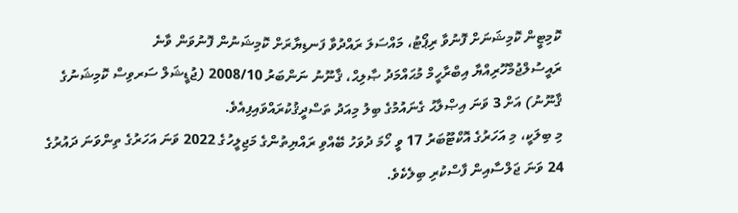ކޮމިޓީން ކޮމިޝަނަށް ފޮނުވާ ރިޕޯޓު، މައްސަލަ ރައްދުވާ ފަނޑިޔާރަށް ކޮމިޝަނުން ފޮނުވަން ވާނެ
ރައީސުލްޖުމްހޫރިއްޔާ އިބްރާހީމް މުޙައްމަދު ޞާލިޙް، ޤާނޫނު ނަންބަރު 2008/10 (ޖުޑީޝަލް ސަރވިސް ކޮމިޝަނުގެ ޤާނޫނު) އަށް 3 ވަނަ އިޞްލާޙު ގެނައުމުގެ ބިލު މިއަދު ތަސްދީޤުކުރައްވައިފިއެވެ.
މި ބިލަކީ، މި އަހަރުގެ އޮކްޓޫބަރު 17 ވީ ހޯމަ ދުވަހު ބޭއްވި ރައްޔިތުންގެ މަޖިލީހުގެ 2022 ވަނަ އަހަރުގެ ތިންވަނަ ދައުރުގެ 24 ވަނަ ޖަލްސާއިން ފާސްކުރި ބިލެކެވެ.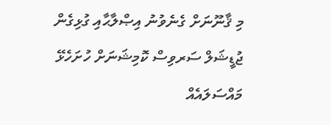މި ޤާނޫނަށް ގެނެވުނު އިޞްލާޙާއި ގުޅިގެން ޖުޑީޝަލް ސަރވިސް ކޮމިޝަނަށް ހުށަހެޅޭ މައްސަލައެއް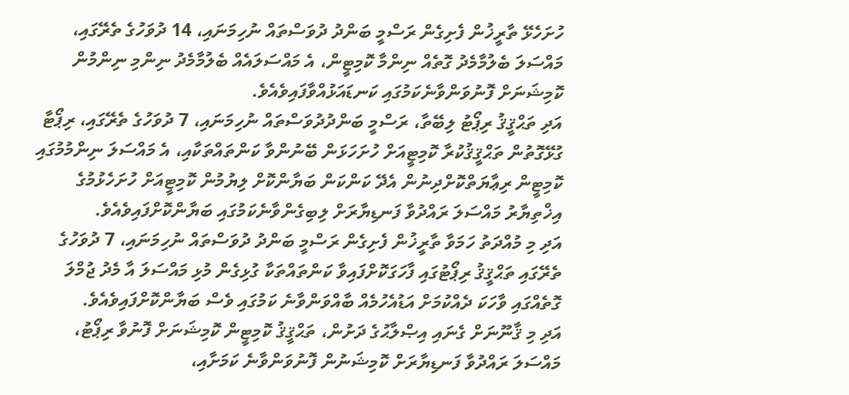ހުށަހެޅޭ ތާރީޚުން ފެށިގެން ރަސްމީ ބަންދު ދުވަސްތައް ނުހިމަނައި، 14 ދުވަހުގެ ތެރޭގައި، މައްސަލަ ބެލުމާމެދު ގޮތެއް ނިންމާ ކޮމިޓީން، އެ މައްސަލައެއް ބެލުމާމެދު ނިންމި ނިންމުން ކޮމިޝަނަށް ފޮނުވަންވާނެކަމުގައި ކަނޑައަޅުއްވާފައިވެއެވެ.
އަދި ތަޙްޤީޤު ރިޕޯޓު ލިބޭތާ، ރަސްމީ ބަންދުދުވަސްތައް ނުހިމަނައި، 7 ދުވަހުގެ ތެރޭގައި، ރިޕޯޓާ ގުޅޭގޮތުން ތަޙްޤީޤުކުރާ ކޮމިޓީއަށް ހުށަހަޅަން ބޭނުންވާ ކަންތައްތަކާއި، އެ މައްސަލަ ނިންމުމުގައި ކޮމިޓީން ރިޢާޔަތްކޮށްދިނުން އެދޭ ކަންކަން ބަޔާންކޮށް ލިޔުމުން ކޮމިޓީއަށް ހުށަހެޅުމުގެ އިޚްތިޔާރު މައްސަލަ ރައްދުވާ ފަނޑިޔާރަށް ލިބިގެންވާނެކަމުގައި ބަޔާންކޮށްފައިވެއެވެ.
އަދި މި މުއްދަތު ހަމަވާ ތާރީޚުން ފެށިގެން ރަސްމީ ބަންދު ދުވަސްތައް ނުހިމަނައި، 7 ދުވަހުގެ ތެރޭގައި ތަޙްޤީޤު ރިޕޯޓުގައި ފާހަގަކޮށްފައިވާ ކަންތައްތަކާ ގުޅިގެން މުޅި މައްސަލަ އާ މެދު ޖުމްލަ ގޮތެއްގައި ވާހަކަ ދެއްކުމަށް އަޑުއެހުމެއް ބާއްވަންވާނެ ކަމުގައި ވެސް ބަޔާންކޮށްފައިވެއެވެ.
އަދި މި ޤާނޫނަށް ގެނައި އިޞްލާޙުގެ ދަށުން، ތަޙްޤީޤު ކޮމިޓީން ކޮމިޝަނަށް ފޮނުވާ ރިޕޯޓު، މައްސަލަ ރައްދުވާ ފަނޑިޔާރަށް ކޮމިޝަނުން ފޮނުވަންވާނެ ކަމަށާއި،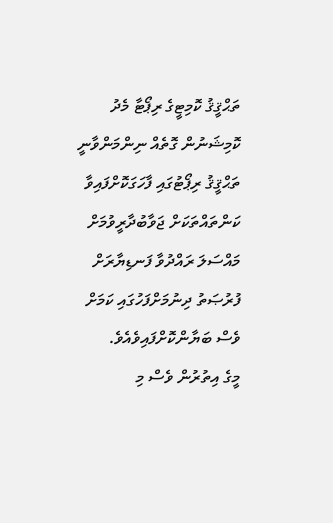ތަޙްޤީޤު ކޮމިޓީގެ ރިޕޯޓާ މެދު ކޮމިޝަނުން ގޮތެއް ނިންމަންވާނީ ތަޙްޤީޤު ރިޕޯޓުގައި ފާހަގަކޮށްފައިވާ ކަންތައްތަކަށް ޖަވާބުދާރީވުމަށް މައްސަލަ ރައްދުވާ ފަނޑިޔާރަށް ފުރުޞަތު ދިނުމަށްފަހުގައި ކަމަށް ވެސް ބަޔާންކޮށްފައިވެއެވެ.
މީގެ އިތުރުން ވެސް މި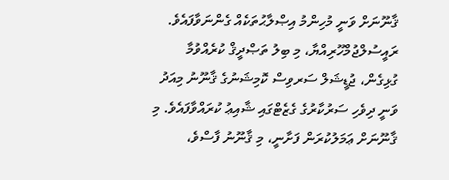ޤާނޫނަށް ވަނީ މުހިންމު އިޞްލާޙުތަކެއް ގެންނަވާފައެވެ.
ރައީސުލްޖުމްހޫރިއްޔާ، މި ބިލު ތަޞްދީޤް ކުރެއްވުމާ ގުޅިގެން، ޖުޑީޝަލް ސަރވިސް ކޮމިޝަނުގެ ޤާނޫނު މިއަދު ވަނީ ދިވެހި ސަރުކާރުގެ ގެޒެޓްގައި ޝާއިޢު ކުރައްވާފައެވެ. މި ޤާނޫނަށް ޢަމަލުކުރަން ފަށާނީ، މި ޤާނޫނު ފާސްވެ،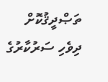ތަޞްދީޤުކޮށް ދިވެހި ސަރުކާރުގެ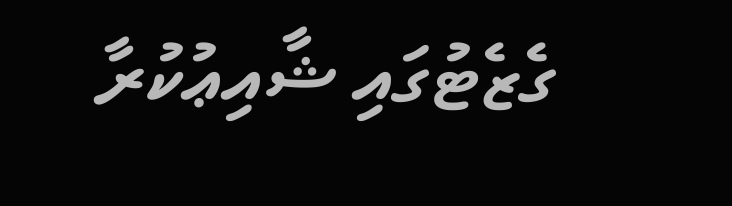ގެޒެޓުގައި ޝާއިޢުކުރާ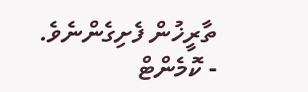ތާރީޚުން ފެށިގެންނެވެ.
- ކޮމެންޓް